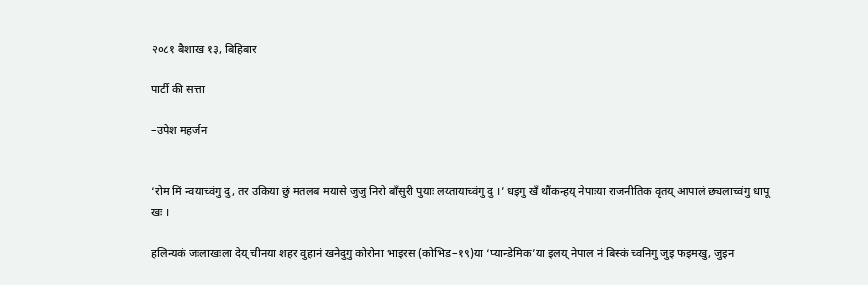२०८१ बैशाख १३, बिहिबार

पार्टी की सत्ता

–उपेश महर्जन


‘रोम मिं न्वयाच्वंगु दु, तर उकिया छुं मतलब मयासे जुजु निरो बाँसुरी पुयाः लय्तायाच्वंगु दु ।’ धइगु खँ थौंकन्हय् नेपाःया राजनीतिक वृतय् आपालं छ्यलाच्वंगु धापू खः ।

हलिन्यकं जःलाखःला देय् चीनया शहर वुहानं खनेदुगु कोरोना भाइरस (कोभिड–१९)या ‘प्यान्डेमिक’या इलय् नेपाल नं बिस्कं च्वनिगु जुइ फइमखु, जुइन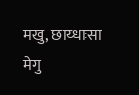मखु, छाय्धाःसा मेगु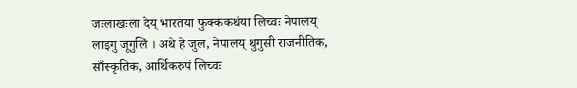जःलाखःला देय् भारतया फुक्ककथंया लिच्वः नेपालय् लाइगु जूगुलिं । अथे हे जुल, नेपालय् थुगुसी राजनीतिक, साँस्कृतिक, आर्थिकरुपं लिच्वः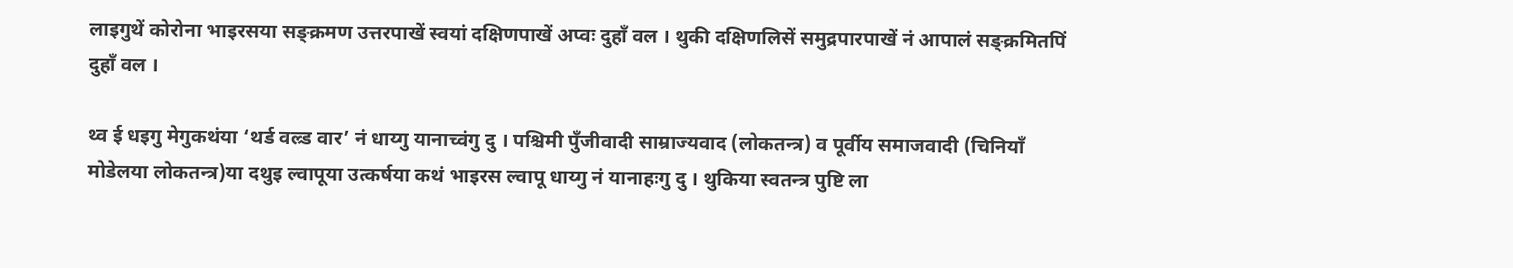लाइगुथें कोरोना भाइरसया सङ्क्रमण उत्तरपाखें स्वयां दक्षिणपाखें अप्वः दुहाँ वल । थुकी दक्षिणलिसें समुद्रपारपाखें नं आपालं सङ्क्रमितपिं दुहाँ वल ।

थ्व ई धइगु मेगुकथंया ‘थर्ड वल्र्ड वार’ नं धाय्गु यानाच्वंगु दु । पश्चिमी पुँजीवादी साम्राज्यवाद (लोकतन्त्र) व पूर्वीय समाजवादी (चिनियाँ मोडेलया लोकतन्त्र)या दथुइ ल्वापूया उत्कर्षया कथं भाइरस ल्वापू धाय्गु नं यानाहःगु दु । थुकिया स्वतन्त्र पुष्टि ला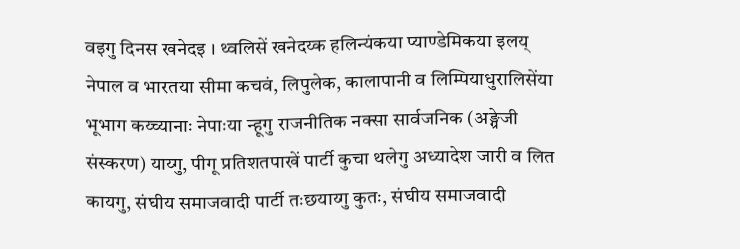वइगु दिनस खनेदइ । थ्वलिसें खनेदय्क हलिन्यंकया प्याण्डेमिकया इलय् नेपाल व भारतया सीमा कचवं, लिपुलेक, कालापानी व लिम्पियाधुरालिसेंया भूभाग कय्च्यानाः नेपाःया न्हूगु राजनीतिक नक्सा सार्वजनिक (अङ्ग्रेजी संस्करण) याय्गु, पीगू प्रतिशतपाखें पार्टी कुचा थलेगु अध्यादेश जारी व लित कायगु, संघीय समाजवादी पार्टी तःछयाय्गु कुतः, संघीय समाजवादी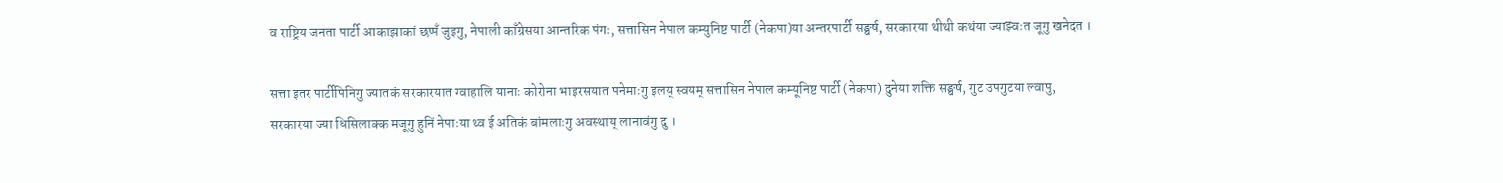व राष्ट्रिय जनता पार्टी आकाझाकां छप्पँ जुइगु, नेपाली काँग्रेसया आन्तरिक पंगः, सत्तासिन नेपाल कम्युनिष्ट पार्टी (नेकपा)या अन्तरपार्टी सङ्घर्ष, सरकारया थीथी कथंया ज्याझ्वःत जूगु खनेदत ।

सत्ता इतर पार्टीपिनिगु ज्यातकं सरकारयात ग्वाहालि यानाः कोरोना भाइरसयात पनेमाःगु इलय् स्वयम् सत्तासिन नेपाल कम्यूनिष्ट पार्टी (नेकपा) दुनेया शक्ति सङ्घर्ष, गुट उपगुटया ल्वापु, सरकारया ज्या धिसिलाक्क मजूगु हुनिं नेपाःया थ्व ई अतिकं बांमलाःगु अवस्थाय् लानावंगु दु ।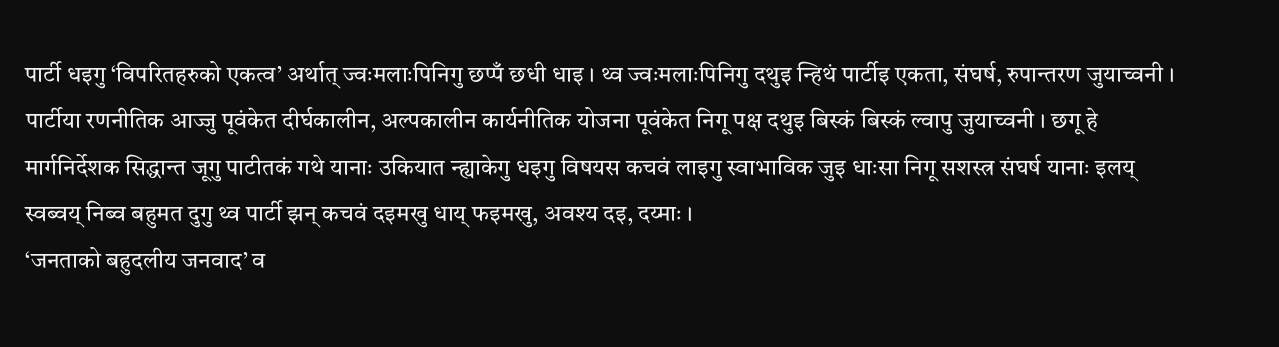पार्टी धइगु ‘विपरितहरुको एकत्व’ अर्थात् ज्वःमलाःपिनिगु छप्पँ छधी धाइ । थ्व ज्वःमलाःपिनिगु दथुइ न्हिथं पार्टीइ एकता, संघर्ष, रुपान्तरण जुयाच्वनी । पार्टीया रणनीतिक आज्जु पूवंकेत दीर्घकालीन, अल्पकालीन कार्यनीतिक योजना पूवंकेत निगू पक्ष दथुइ बिस्कं बिस्कं ल्वापु जुयाच्वनी । छगू हे मार्गनिर्देशक सिद्धान्त जूगु पाटीतकं गथे यानाः उकियात न्ह्याकेगु धइगु विषयस कचवं लाइगु स्वाभाविक जुइ धाःसा निगू सशस्त्र संघर्ष यानाः इलय् स्वब्वय् निब्व बहुमत दुगु थ्व पार्टी झन् कचवं दइमखु धाय् फइमखु, अवश्य दइ, दय्माः ।
‘जनताको बहुदलीय जनवाद’ व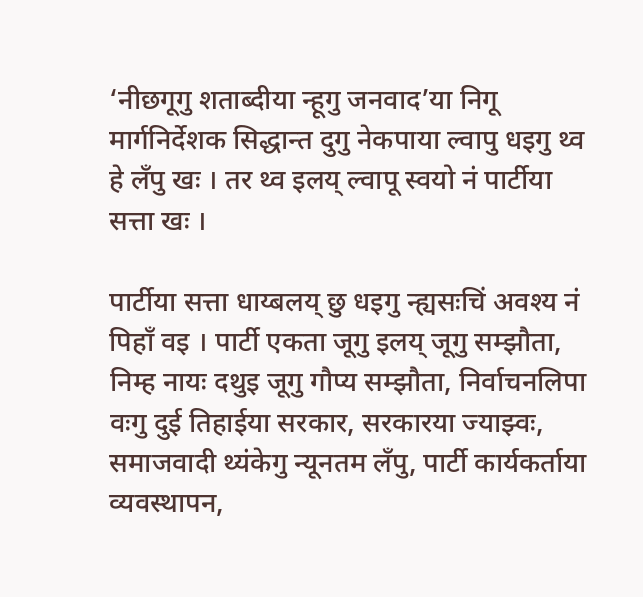‘नीछगूगु शताब्दीया न्हूगु जनवाद’या निगू मार्गनिर्देशक सिद्धान्त दुगु नेकपाया ल्वापु धइगु थ्व हे लँपु खः । तर थ्व इलय् ल्वापू स्वयो नं पार्टीया सत्ता खः ।

पार्टीया सत्ता धाय्बलय् छु धइगु न्ह्यसःचिं अवश्य नं पिहाँ वइ । पार्टी एकता जूगु इलय् जूगु सम्झौता, निम्ह नायः दथुइ जूगु गौप्य सम्झौता, निर्वाचनलिपा वःगु दुई तिहाईया सरकार, सरकारया ज्याझ्वः, समाजवादी थ्यंकेगु न्यूनतम लँपु, पार्टी कार्यकर्ताया व्यवस्थापन,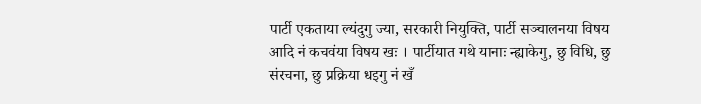पार्टी एकताया ल्यंदुगु ज्या, सरकारी नियुक्ति, पार्टी सञ्चालनया विषय आदि नं कचवंया विषय खः । पार्टीयात गथे यानाः न्ह्याकेगु, छु विधि, छु संरचना, छु प्रक्रिया धइगु नं खँ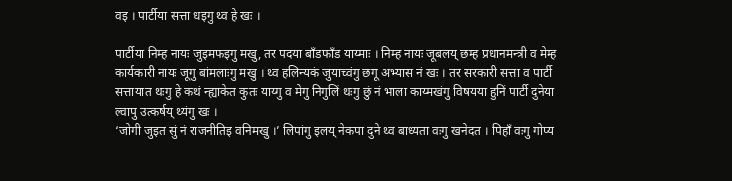वइ । पार्टीया सत्ता धइगु थ्व हे खः ।

पार्टीया निम्ह नायः जुइमफइगु मखु, तर पदया बाँडफाँड याय्माः । निम्ह नायः जूबलय् छम्ह प्रधानमन्त्री व मेम्ह कार्यकारी नायः जूगु बांमलाःगु मखु । थ्व हलिन्यकं जुयाच्वंगु छगू अभ्यास नं खः । तर सरकारी सत्ता व पार्टी सत्तायात थःगु हे कथं न्ह्याकेत कुतः याय्गु व मेगु निगुलिं थःगु छुं नं भाला काय्मखंगु विषयया हुनिं पार्टी दुनेया ल्वापु उत्कर्षय् थ्यंगु खः ।
‘जोगी जुइत सुं नं राजनीतिइ वनिमखु ।’ लिपांगु इलय् नेकपा दुने थ्व बाध्यता वःगु खनेदत । पिहाँ वःगु गोप्य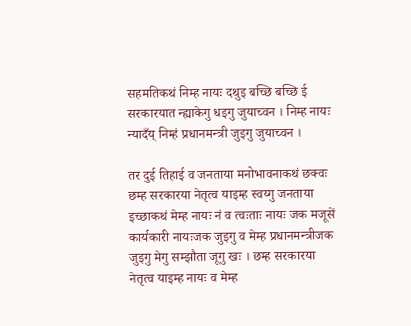सहमतिकथं निम्ह नायः दथुइ बच्छि बच्छि ई सरकारयात न्ह्याकेगु धइगु जुयाच्वन । निम्ह नायः न्यादँय् निम्हं प्रधानमन्त्री जुइगु जुयाच्वन ।

तर दुई तिहाई व जनताया मनोभावनाकथं छक्वः छम्ह सरकारया नेतृत्व याइम्ह स्वय्गु जनताया इच्छाकथं मेम्ह नायः नं व त्वःताः नायः जक मजूसें कार्यकारी नायःजक जुइगु व मेम्ह प्रधानमन्त्रीजक जुइगु मेगु सम्झौता जूगु खः । छम्ह सरकारया नेतृत्व याइम्ह नायः व मेम्ह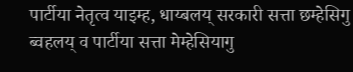पार्टीया नेतृत्व याइम्ह, धाय्बलय् सरकारी सत्ता छम्हेसिगु ब्वहलय् व पार्टीया सत्ता मेम्हेसियागु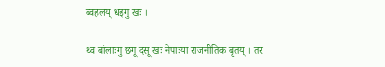ब्वहलय् धइगु खः ।

थ्व बांलाःगु छगू दसू खः नेपाःया राजनीतिक बृतय् । तर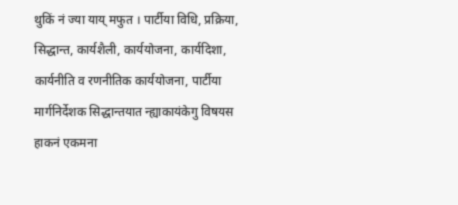थुकिं नं ज्या याय् मफुत । पार्टीया विधि, प्रक्रिया, सिद्धान्त, कार्यशैली, कार्ययोजना, कार्यदिशा, कार्यनीति व रणनीतिक कार्ययोजना, पार्टीया मार्गनिर्देशक सिद्धान्तयात न्ह्याकायंकेगु विषयस हाकनं एकमना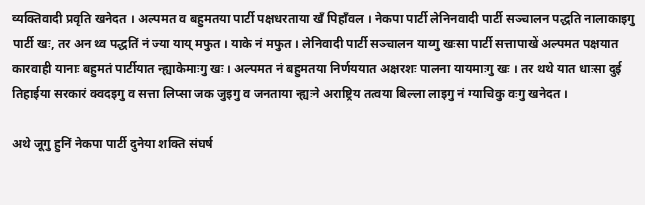व्यक्तिवादी प्रवृति खनेदत । अल्पमत व बहुमतया पार्टी पक्षधरताया खँ पिहाँवल । नेकपा पार्टी लेनिनवादी पार्टी सञ्चालन पद्धति नालाकाइगु पार्टी खः, तर अन थ्व पद्धतिं नं ज्या याय् मफुत । याके नं मफुत । लेनिवादी पार्टी सञ्चालन याय्गु खःसा पार्टी सत्तापाखें अल्पमत पक्षयात कारवाही यानाः बहुमतं पार्टीयात न्ह्याकेमाःगु खः । अल्पमत नं बहुमतया निर्णययात अक्षरशः पालना यायमाःगु खः । तर थथे यात धाःसा दुई तिहाईया सरकारं क्वदइगु व सत्ता लिप्सा जक जुइगु व जनताया न्ह्यःने अराष्ट्रिय तत्वया बिल्ला लाइगु नं ग्याचिकु वःगु खनेदत ।

अथे जूगु हुनिं नेकपा पार्टी दुनेया शक्ति संघर्ष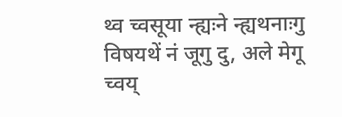थ्व च्वसूया न्ह्यःने न्ह्यथनाःगु विषयथें नं जूगु दु, अले मेगू च्वय्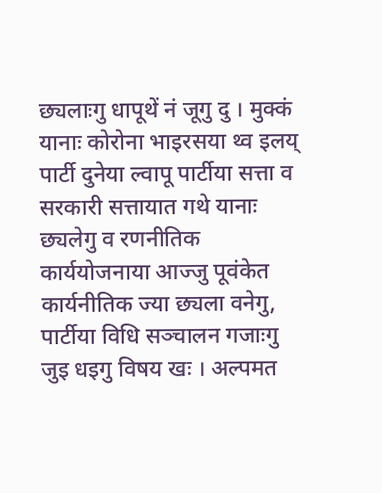छ्यलाःगु धापूथें नं जूगु दु । मुक्कं यानाः कोरोना भाइरसया थ्व इलय् पार्टी दुनेया ल्वापू पार्टीया सत्ता व सरकारी सत्तायात गथे यानाः छ्यलेगु व रणनीतिक कार्ययोजनाया आज्जु पूवंकेत कार्यनीतिक ज्या छ्यला वनेगु, पार्टीया विधि सञ्चालन गजाःगु जुइ धइगु विषय खः । अल्पमत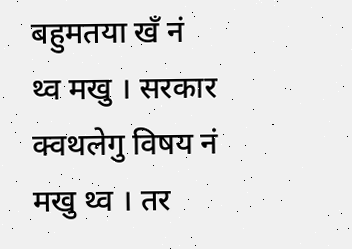बहुमतया खँ नं थ्व मखु । सरकार क्वथलेगु विषय नं मखु थ्व । तर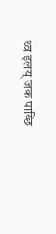थ्व इलय् जक पाय्छि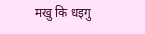मखु कि धइगु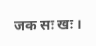जक सः खः ।